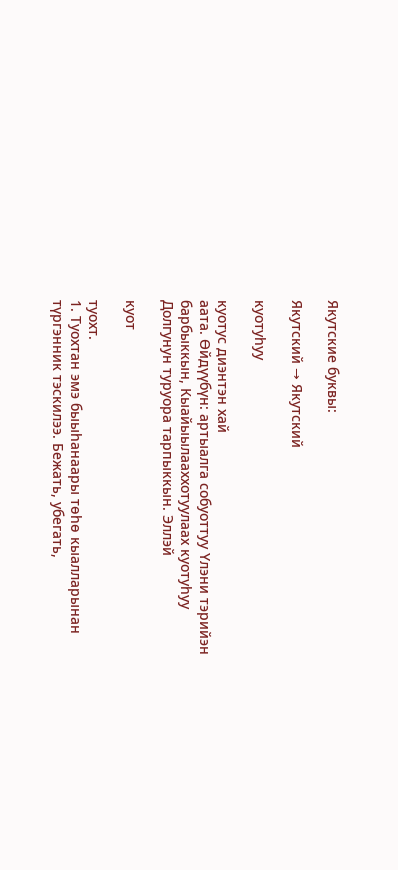Якутские буквы:

Якутский → Якутский

куотуһуу

куотус диэнтэн хай
аата. Өйдүүбүн: артыалга собуоттуу Үлэни тэрийэн барбыккын, Кыайыылааххотуулаах куотуһуу Долгунун туруора тарпыккын. Эллэй

куот

туохт.
1. Туохтан эмэ быыһанаары төһө кыалларынан түргэнник тэскилээ. Бежать, убегать,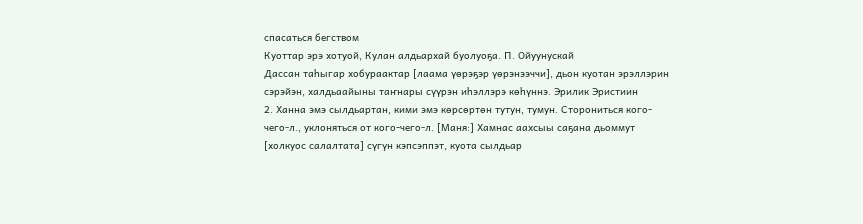спасаться бегством
Куоттар эрэ хотуой, Кулан алдьархай буолуоҕа. П. Ойуунускай
Дассан таһыгар хобураактар [лаама үөрэҕэр үөрэнээччи], дьон куотан эрэллэрин сэрэйэн, халдьаайыны таҥнары сүүрэн иһэллэрэ көһүннэ. Эрилик Эристиин
2. Ханна эмэ сылдьартан, кими эмэ көрсөртөн тутун, тумун. Сторониться кого-чего-л., уклоняться от кого-чего-л. [Маня:] Хамнас аахсыы саҕана дьоммут [холкуос салалтата] сүгүн кэпсэппэт, куота сылдьар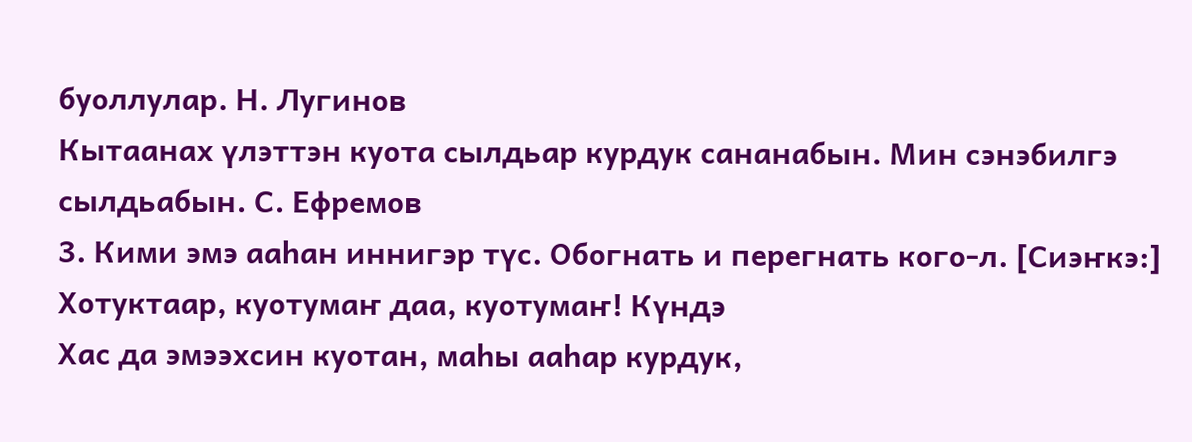буоллулар. Н. Лугинов
Кытаанах үлэттэн куота сылдьар курдук сананабын. Мин сэнэбилгэ сылдьабын. С. Ефремов
3. Кими эмэ ааһан иннигэр түс. Обогнать и перегнать кого-л. [Сиэҥкэ:] Хотуктаар, куотумаҥ даа, куотумаҥ! Күндэ
Хас да эмээхсин куотан, маһы ааһар курдук,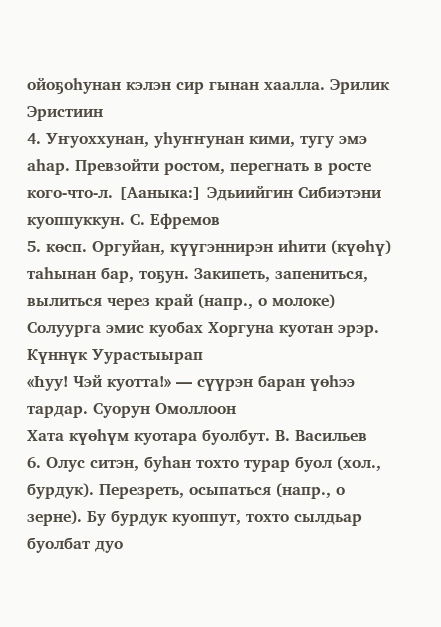ойоҕоһунан кэлэн сир гынан хаалла. Эрилик Эристиин
4. Уҥуоххунан, уһуҥҥунан кими, тугу эмэ аһар. Превзойти ростом, перегнать в росте кого-что-л. [Ааныка:] Эдьиийгин Сибиэтэни куоппуккун. С. Ефремов
5. көсп. Оргуйан, күүгэннирэн иһити (күөһү) таһынан бар, тоҕун. Закипеть, запениться, вылиться через край (напр., о молоке)
Солуурга эмис куобах Хоргуна куотан эрэр. Күннүк Уурастыырап
«Һуу! Чэй куотта!» — сүүрэн баран үөһээ тардар. Суорун Омоллоон
Хата күөһүм куотара буолбут. В. Васильев
6. Олус ситэн, буһан тохто турар буол (хол., бурдук). Перезреть, осыпаться (напр., о зерне). Бу бурдук куоппут, тохто сылдьар буолбат дуо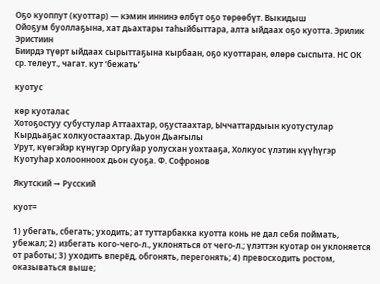Оҕо куоппут (куоттар) — кэмин иннинэ өлбүт оҕо төрөөбүт. Выкидыш
Ойоҕум буоллаҕына, хат дьахтары таһыйбыттара, алта ыйдаах оҕо куотта. Эрилик Эристиин
Биирдэ түөрт ыйдаах сырыттаҕына кырбаан, оҕо куоттаран, өлөрө сыспыта. НС ОК
ср. телеут., чагат. кут ‘бежать’

куотус

көр куоталас
Хотоҕостуу субустулар Аттаахтар, оҕустаахтар, Ыччаттардыын куотустулар Кырдьаҕас холкуостаахтар. Дьуон Дьаҥылы
Урут, күөгэйэр күнүгэр Оргуйар уолусхан уохтааҕа, Холкуос үлэтин күүһүгэр Куотуһар холоонноох дьон суоҕа. Ф. Софронов

Якутский → Русский

куот=

1) убегать, сбегать; уходить; ат туттарбакка куотта конь не дал себя поймать, убежал; 2) избегать кого-чего-л., уклоняться от чего-л.; үлэттэн куотар он уклоняется от работы; 3) уходить вперёд, обгонять, перегонять; 4) превосходить ростом, оказываться выше;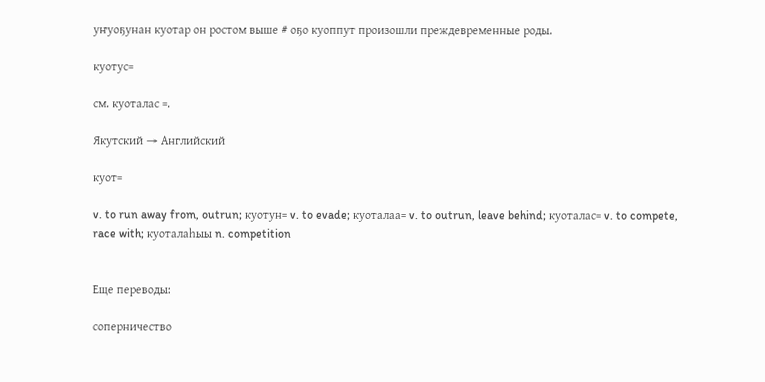уҥуоҕунан куотар он ростом выше # оҕо куоппут произошли преждевременные роды.

куотус=

см. куоталас =.

Якутский → Английский

куот=

v. to run away from, outrun; куотун= v. to evade; куоталаа= v. to outrun, leave behind; куоталас= v. to compete, race with; куоталаһыы n. competition


Еще переводы:

соперничество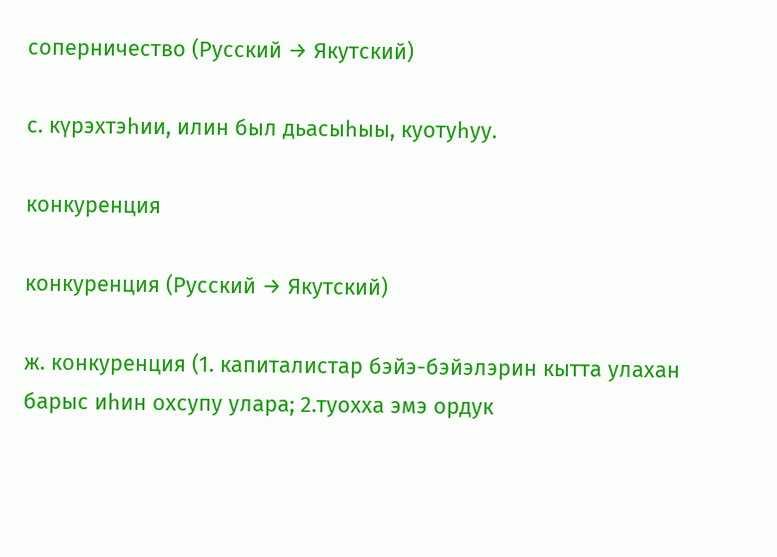соперничество (Русский → Якутский)

с. күрэхтэһии, илин был дьасыһыы, куотуһуу.

конкуренция

конкуренция (Русский → Якутский)

ж. конкуренция (1. капиталистар бэйэ-бэйэлэрин кытта улахан барыс иһин охсупу улара; 2.туохха эмэ ордук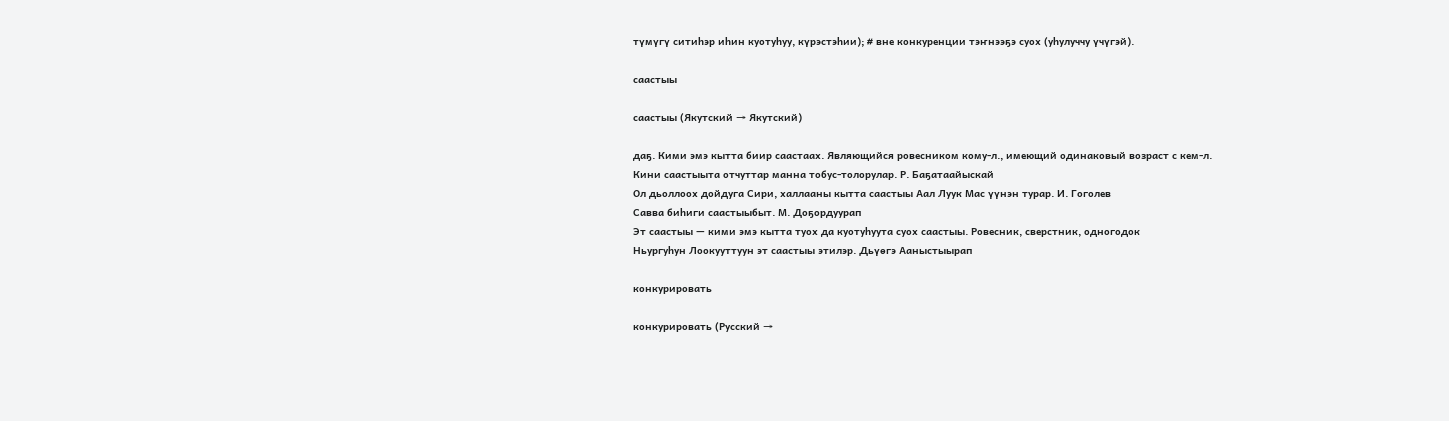түмүгү ситиһэр иһин куотуһуу, күрэстэһии); # вне конкуренции тэҥнээҕэ суох (уһулуччу үчүгэй).

саастыы

саастыы (Якутский → Якутский)

даҕ. Кими эмэ кытта биир саастаах. Являющийся ровесником кому-л., имеющий одинаковый возраст с кем-л.
Кини саастыыта отчуттар манна тобус-толорулар. Р. Баҕатаайыскай
Ол дьоллоох дойдуга Сири, халлааны кытта саастыы Аал Луук Мас үүнэн турар. И. Гоголев
Савва биһиги саастыыбыт. М. Доҕордуурап
Эт саастыы — кими эмэ кытта туох да куотуһуута суох саастыы. Ровесник, сверстник, одногодок
Ньургуһун Лоокууттуун эт саастыы этилэр. Дьүөгэ Ааныстыырап

конкурировать

конкурировать (Русский →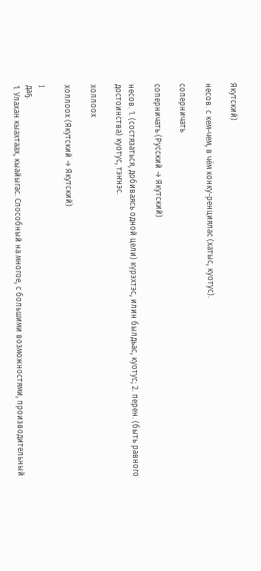Якутский)

несов. с кем-чем, в чём конку-ренциялас (хатыс, куотус).

соперничать

соперничать (Русский → Якутский)

несов. 1. (состязаться, добиваясь одной цели) күрэхтэс, илин былдьас, куотус; 2. перен. (быть равного достоинства) куотус, тэҥнэс.

холлоох

холлоох (Якутский → Якутский)

I
даҕ.
1. Улахан кыахтаах, кыайыгас. Способный на многое, с большими возможностями, производительный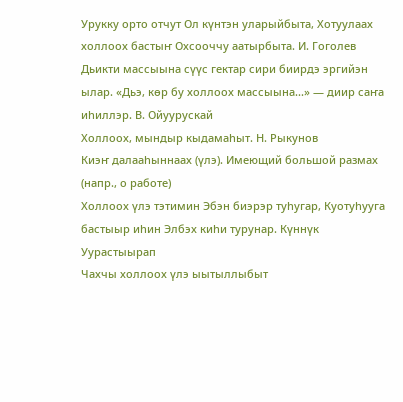Урукку орто отчут Ол күнтэн уларыйбыта, Хотуулаах холлоох бастыҥ Охсооччу аатырбыта. И. Гоголев
Дьикти массыына сүүс гектар сири биирдэ эргийэн ылар. «Дьэ, көр бу холлоох массыына...» — диир саҥа иһиллэр. В. Ойуурускай
Холлоох, мындыр кыдамаһыт. Н. Рыкунов
Киэҥ далааһыннаах (үлэ). Имеющий большой размах (напр., о работе)
Холлоох үлэ тэтимин Эбэн биэрэр туһугар, Куотуһууга бастыыр иһин Элбэх киһи турунар. Күннүк Уурастыырап
Чахчы холлоох үлэ ыытыллыбыт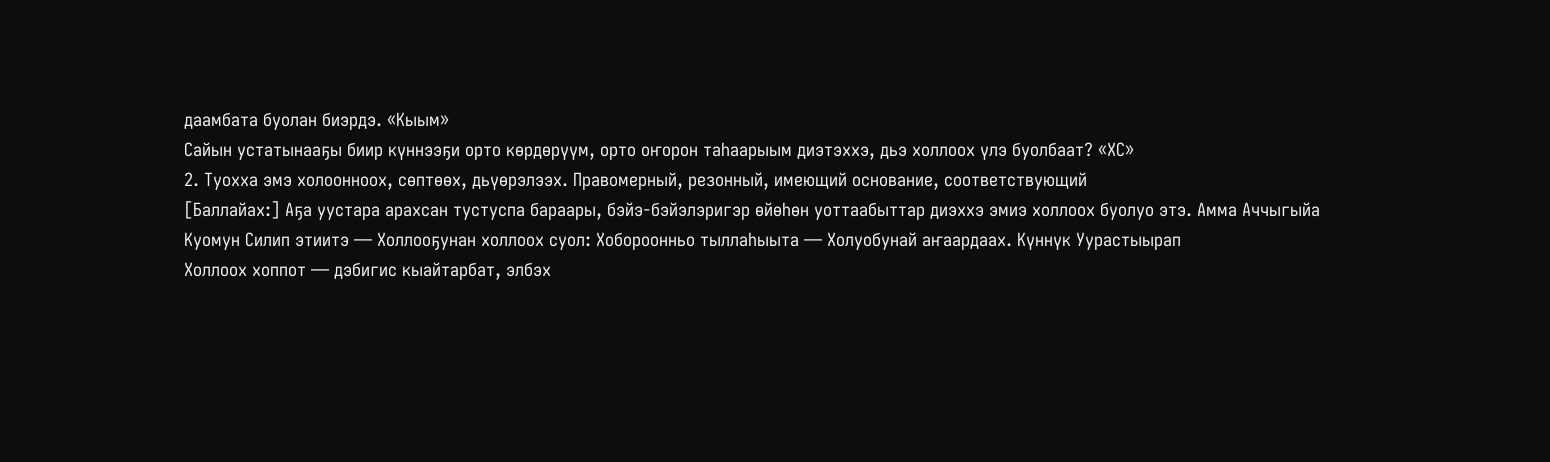даамбата буолан биэрдэ. «Кыым»
Сайын устатынааҕы биир күннээҕи орто көрдөрүүм, орто оҥорон таһаарыым диэтэххэ, дьэ холлоох үлэ буолбаат? «ХС»
2. Туохха эмэ холоонноох, сөптөөх, дьүөрэлээх. Правомерный, резонный, имеющий основание, соответствующий
[Баллайах:] Аҕа уустара арахсан тустуспа бараары, бэйэ-бэйэлэригэр өйөһөн уоттаабыттар диэххэ эмиэ холлоох буолуо этэ. Амма Аччыгыйа
Куомун Силип этиитэ — Холлооҕунан холлоох суол: Хобороонньо тыллаһыыта — Холуобунай аҥаардаах. Күннүк Уурастыырап
Холлоох хоппот — дэбигис кыайтарбат, элбэх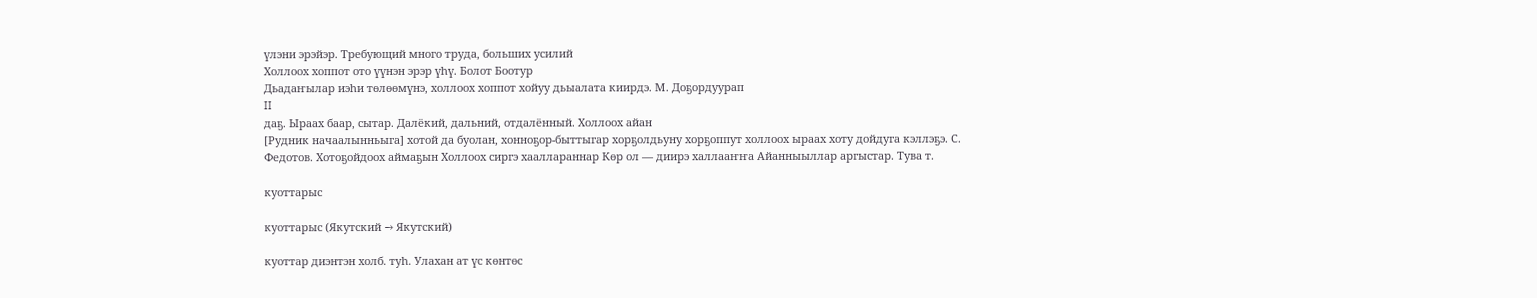үлэни эрэйэр. Требующий много труда, больших усилий
Холлоох хоппот ото үүнэн эрэр үһү. Болот Боотур
Дьадаҥылар иэһи төлөөмүнэ, холлоох хоппот хойуу дьыалата киирдэ. М. Доҕордуурап
II
даҕ. Ыраах баар, сытар. Далёкий, дальний, отдалённый. Холлоох айан
[Рудник начаалынньыга] хотой да буолан, хонноҕор-быттыгар хорҕолдьуну хорҕоппут холлоох ыраах хоту дойдуга кэллэҕэ. С. Федотов. Хотоҕойдоох аймаҕын Холлоох сиргэ хааллараннар Көр ол — диирэ халлааҥҥа Айанныыллар аргыстар. Тува т.

куоттарыс

куоттарыс (Якутский → Якутский)

куоттар диэнтэн холб. туһ. Улахан ат үс көнтөс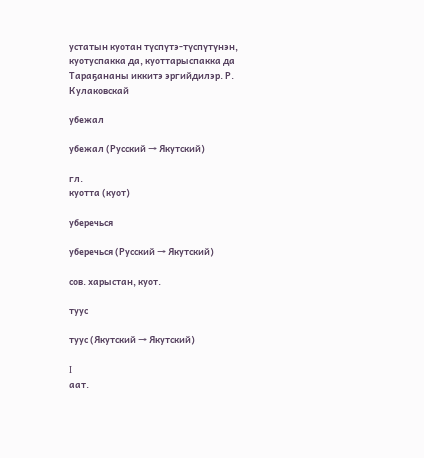устатын куотан түспүтэ-түспүтүнэн, куотуспакка да, куоттарыспакка да Тараҕананы иккитэ эргийдилэр. Р. Кулаковскай

убежал

убежал (Русский → Якутский)

гл.
куотта (куот)

уберечься

уберечься (Русский → Якутский)

сов. харыстан, куот.

туус

туус (Якутский → Якутский)

I
аат.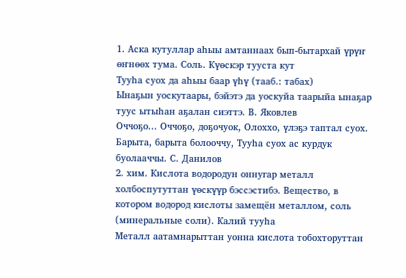1. Аска кутуллар аһыы амтаннаах бып-бытархай үрүҥ өҥнөөх тума. Соль. Күөскэр тууста кут
Тууһа суох да аһыы баар үһү (тааб.: табах)
Ынаҕын уоскутаары, бэйэтэ да уоскуйа таарыйа ынаҕар туус ытыһан аҕалан сиэттэ. В. Яковлев
Оччоҕо... Оччоҕо, доҕочуок, Олоххо, үлэҕэ таптал суох. Барыта, барыта болооччу, Тууһа суох ас курдук буолааччы. С. Данилов
2. хим. Кислота водородун оннугар металл холбоспутуттан үөскүүр бэссэстибэ. Вещество, в котором водород кислоты замещён металлом, соль (минеральные соли). Калий тууһа
Металл аатамнарыттан уонна кислота тобохторуттан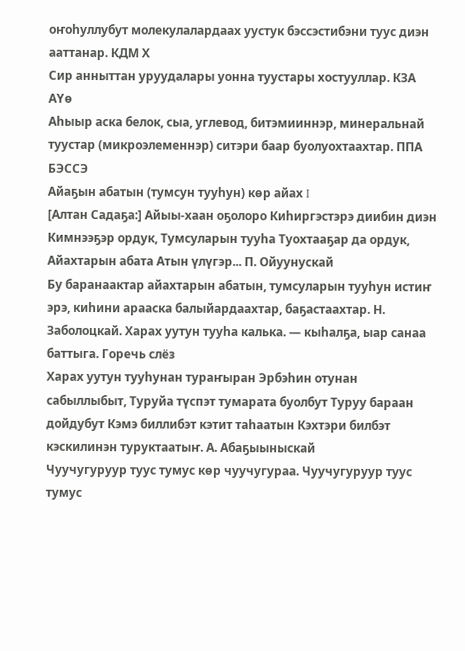оҥоһуллубут молекулалардаах уустук бэссэстибэни туус диэн ааттанар. КДМ Х
Сир анныттан уруудалары уонна туустары хостууллар. КЗА АҮө
Аһыыр аска белок, сыа, углевод, битэмииннэр, минеральнай туустар (микроэлеменнэр) ситэри баар буолуохтаахтар. ППА БЭССЭ
Айаҕын абатын (тумсун тууһун) көр айах I
[Алтан Садаҕа:] Айыы-хаан оҕолоро Киһиргэстэрэ диибин диэн Кимнээҕэр ордук, Тумсуларын тууһа Туохтааҕар да ордук, Айахтарын абата Атын үлүгэр... П. Ойуунускай
Бу баранаактар айахтарын абатын, тумсуларын тууһун истиҥ эрэ, киһини арааска балыйардаахтар, баҕастаахтар. Н. Заболоцкай. Харах уутун тууһа калька. — кыһалҕа, ыар санаа баттыга. Горечь слёз
Харах уутун тууһунан тураҥыран Эрбэһин отунан сабыллыбыт, Туруйа түспэт тумарата буолбут Туруу бараан дойдубут Кэмэ биллибэт кэтит таһаатын Кэхтэри билбэт кэскилинэн туруктаатыҥ. А. Абаҕыыныскай
Чуучугуруур туус тумус көр чуучугураа. Чуучугуруур туус тумус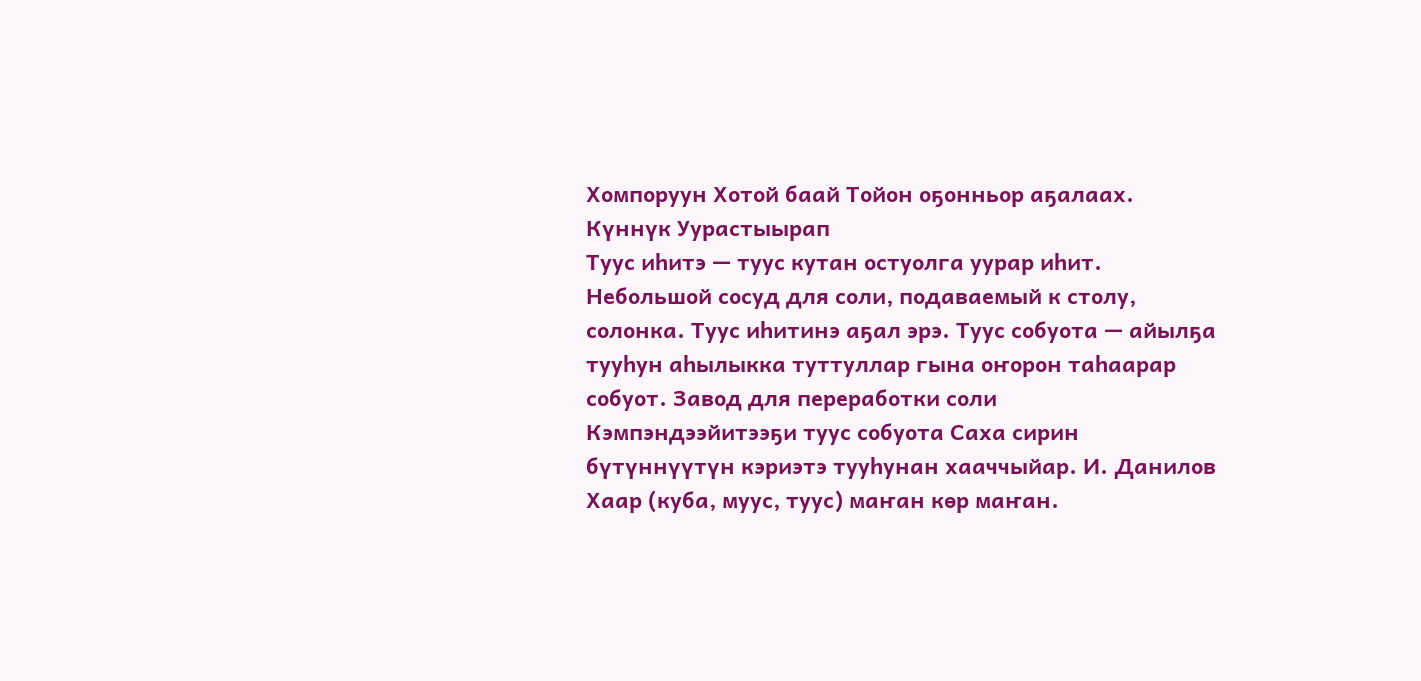Хомпоруун Хотой баай Тойон оҕонньор аҕалаах. Күннүк Уурастыырап
Туус иһитэ — туус кутан остуолга уурар иһит. Небольшой сосуд для соли, подаваемый к столу, солонка. Туус иһитинэ аҕал эрэ. Туус собуота — айылҕа тууһун аһылыкка туттуллар гына оҥорон таһаарар собуот. Завод для переработки соли
Кэмпэндээйитээҕи туус собуота Саха сирин бүтүннүүтүн кэриэтэ тууһунан хааччыйар. И. Данилов
Хаар (куба, муус, туус) маҥан көр маҥан.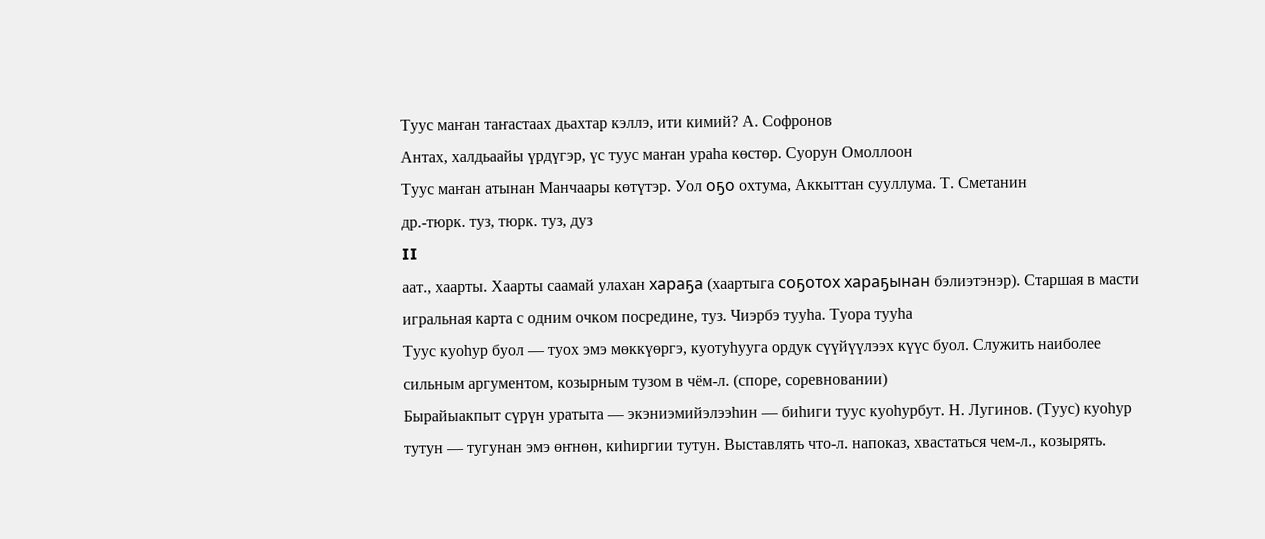Туус маҥан таҥастаах дьахтар кэллэ, ити кимий? А. Софронов
Антах, халдьаайы үрдүгэр, үс туус маҥан ураһа көстөр. Суорун Омоллоон
Туус маҥан атынан Манчаары көтүтэр. Уол оҕо охтума, Аккыттан сууллума. Т. Сметанин
др.-тюрк. туз, тюрк. туз, дуз
II
аат., хаарты. Хаарты саамай улахан хараҕа (хаартыга соҕотох хараҕынан бэлиэтэнэр). Старшая в масти игральная карта с одним очком посредине, туз. Чиэрбэ тууһа. Туора тууһа
Туус куоһур буол — туох эмэ мөккүөргэ, куотуһууга ордук сүүйүүлээх күүс буол. Служить наиболее сильным аргументом, козырным тузом в чём-л. (споре, соревновании)
Бырайыакпыт сүрүн уратыта — экэниэмийэлээһин — биһиги туус куоһурбут. Н. Лугинов. (Туус) куоһур тутун — тугунан эмэ өҥнөн, киһиргии тутун. Выставлять что-л. напоказ, хвастаться чем-л., козырять.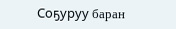Соҕуруу баран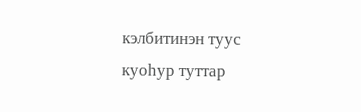кэлбитинэн туус куоһур туттар